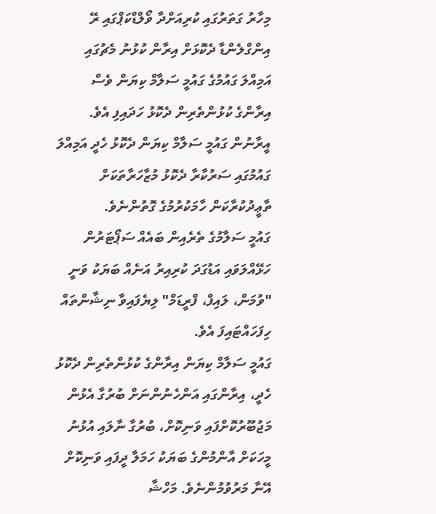މިހާރު ގަތަރުގައި ކުރިއަށްދާ ވޯލްޑްކަޕްގައި ރޭ އިންގްލެންޑާ ދެކޮޅަށް އިރާން ކުޅުނު މެޗުގައި އަމިއްލަ ގައުމުގެ ގައުމީ ސަލާމް ކިޔަން ވެސް އިރާންގެ ކުޅުންތެރިން ދެކޮޅު ހަދައިފި އެވެ.
އީރާނުން ގައުމީ ސަލާމް ކިޔަން ދެކޮޅު ހެދީ އަމިއްލަ ގައުމުގައި ސަރުކާރާ ދެކޮޅު މުޒާހަރާތަކަށް ތާޢީދުކުރާކަން ހާމަކުރުމުގެ ގޮތުންނެވެ.
ގައުމީ ސަލާމުގެ ތެރެއިން ބައެއް ސަޕޯޓަރުން ހަޅޭއްލަވައި އަޑުގަދަ ކުރިއިރު އަނެއް ބަޔަކު ވަނީ "ވުމަން، ލައިފް، ފްރީޑަމް" ލިޔެފައިވާ ނިޝާންތައް ހިފަހައްޓައިފަ އެވެ.
ގައުމީ ސަލާމް ކިޔަން އިރާންގެ ކުޅުންތެރިން ދެކޮޅު ހެދީ، އިރާންގައި އަންހެނުންނަށް ބުރުގާ އެޅުން މަޖުބޫރުކޮށްފައި ވަނިކޮށް، ބުރުގާ ނާލައި އުޅުނު މީހަކަށް އާންމުންގެ ބަޔަކު ހަމަލާ ދީފައި ވަނިކޮށް އޭނާ މަރުވުމުންނެވެ. މަހްޝާ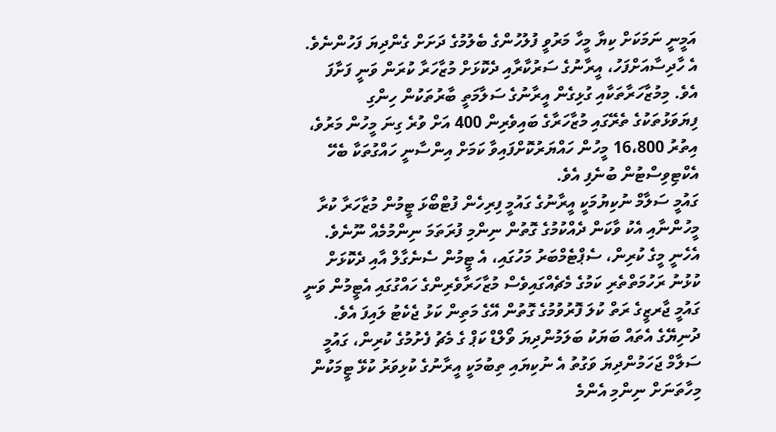އަމީނީ ނަމަކަށް ކިޔާ މީހާ މަރުވީ ފުލުހުންގެ ބެލުމުގެ ދަށަށް ގެންދިޔަ ފަހުންނެވެ.
އެ ހާދިސާއަށްފަހު، އީރާނުގެ ސަރުކާރާއި ދެކޮޅަށް މުޒާހަރާ ކުރަން ވަނީ ފަށާފަ އެވެ. މިމުޒާހަރާތަކާއި ގުޅިގެން އީރާނުގެ ސަލާމަތީ ބާރުތަކުން ހިންގި ފިޔަވަޅުތަކުގެ ތެރޭގައި މުޒާހަރާގެ ބައިވެރިން 400 އަށް ވުރެ ގިނަ މީހުން މަރުވެ، އިތުރު 16،800 މީހުން ހައްޔަރުކޮށްފައިވާ ކަމަށް އިންސާނީ ހައްގުތަކާ ބެހޭ އެކްޓިވިސްޓުން ބުނެފި އެވެ.
ގައުމީ ސަލާމް ނުކިޔުމަކީ އީރާނުގެ ގައުމީ ފިރިހެން ފުޓްބޯޅަ ޓީމުން މުޒާހަރާ ކުރާ މީހުންނާއި އެކު ވާކަން ދެއްކުމުގެ ގޮތުން ނިންމި ފުރަތަމަ ނިންމުމެއް ނޫނެވެ. އެހެނީ މީގެ ކުރިން، ސެޕްޓެމްބަރު މަހުގައި، އެ ޓީމުން ސެނެގާލް އާއި ދެކޮޅަށް ކުޅުނު ރަހުމަތްތެރި ކަމުގެ މެޗެއްގައިވެސް މުޒާހަރާވެރިންގެ ހައްގުގައި އެޓީމުން ވަނީ ގައުމީ ޖާރޒީގެ ރަތް ކުލަ ފޮރުވުމުގެ ގޮތުން އޭގެ މަތިން ކަޅު ޖެކެޓު ލައިފަ އެވެ.
ދުނިޔޭގެ އެތައް ބަޔަކު ބަލަމުންދިޔަ ވޯލްޑް ކަޕް ގެ މެޗު ފެށުމުގެ ކުރިން، ގައުމީ ސަލާމް ޖަހަމުންދިޔަ ވަގުތު އެ ނުކިޔައި ތިބުމަކީ އީރާނުގެ ކުޅިވަރު ކުޅޭ ޓީމަކުން މިހާތަނަށް ނިންމި އެންމެ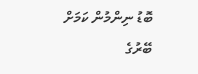ބޮޑު ނިންމުން ކަމަށް ބޭރުގެ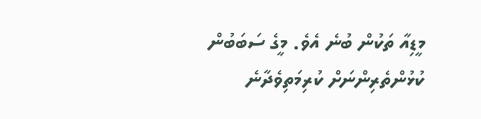މީޑިއާ ތަކުން ބުނެ އެވެ. މީގެ ސަބަބުން ކުޅުންތެރިންނަށް ކުރިމަތިވެދާނެ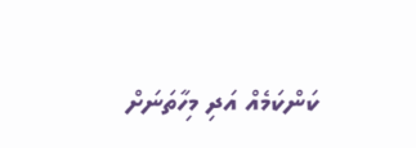ކަންކަމެއް އަދި މިހާތަނަށް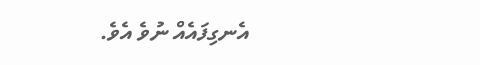އެނގިފައެއް ނުވެ އެވެ.